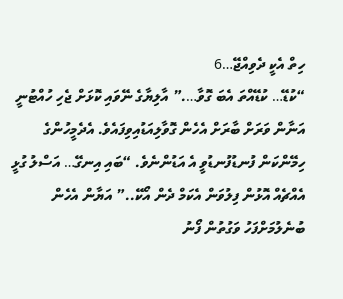ހިތް އެކީ ދެވިއްޖޭ…6
“ކުޑޭ… ކުޑޭއްތަ އެބަ ގޮވާ….” އާލިޔާގެ ނޭވައި ކޮޅަށް ޖެހި ހުއްޓުނީ އަނާން ވަރަށް ބާރަށް އެހެން ގޮވާލިއަޑުއިވިފައެވެ. އެދެމީހުންގެ ހިމޭންކަން ފުނޑުފުނޑުވީ އެ އަޑުންނެވެ. “ބައި އިނގޭ… އަސްލު ގުޅީ އެއްޗެއް އޮޅުން ފިލުވަން އެކަމް ދެން އޯކޭ..” އަޔާން އެހެން ބުނެލުމަށްފަހު ވަގުތުން ފޯނު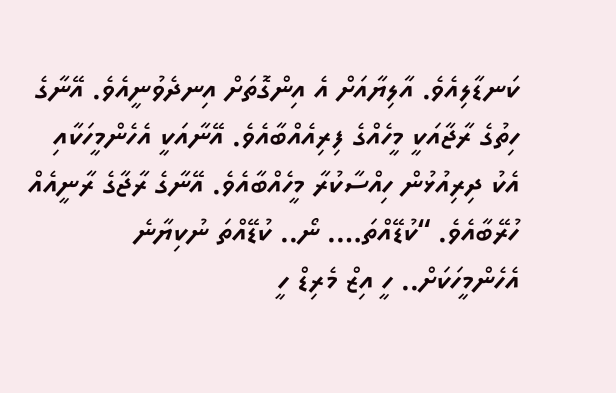ކަނޑާލިއެވެ. އާލިޔާއަށް އެ އިންގޮތަށް އިނދެވުނީއެވެ. އޭނާގެ ހިތުގެ ރާޖާއަކީ މީހެއްގެ ފިރިއެއްބާއެވެ. އޭނާއަކީ އެހެންމީހަކާއި އެކު ދިރިއުޅުން ހިއްސާކުރާ މީހެއްބާއެވެ. އޭނާގެ ރާޖާގެ ރާނީއެއް ހުރޭބާއެވެ. “ކުޑޭއްތަ…. ނޯ.. ކުޑޭއްތަ ނުކިޔާނެ އެހެންމީހަކަށް.. ހީ އިޒް މެރިޑް ހީ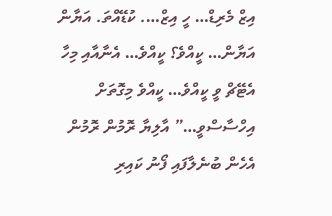އިޒް މެރިޑް… ހީ އިޒް…. ކުޑޭއްތަ. އަޔާން އަޔާން… ކީއްވެ؟ ކީއްވެ… އެނާއާއި މިހާ އެޓޭޗް ވީ ކީއްވެ… ކީއްވެ މިގޮތަށް އިހްސާސްވީ…” އާލިޔާ ރޮމުން ރޮމުން އެހެން ބުނެލާފައި ފޯނު ކައިރި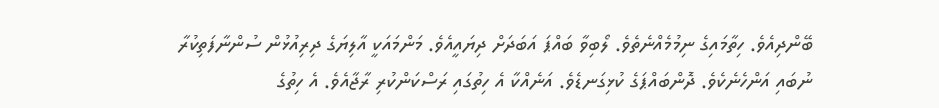ބޭންދިއެވެ. ހިތާމައިގެ ނިމުމެއްނެތެވެ. ލޯބިވާ ބައްޕަ އަބަދަށް ދިޔައީއެވެ. މަންމައަކީ އާލިޔަގެ ދިރިއުޅުން ސުންނާފަތިކުރާ ނުބައި އަންހެނެކެވެ. ދޮންބައްޕަގެ ކުޅިގަނޑެވެ. އަނެއްކާ އެ ހިތުގައި ރަސްކަންކުރި ރާޖާއެވެ. އެ ހިތުގެ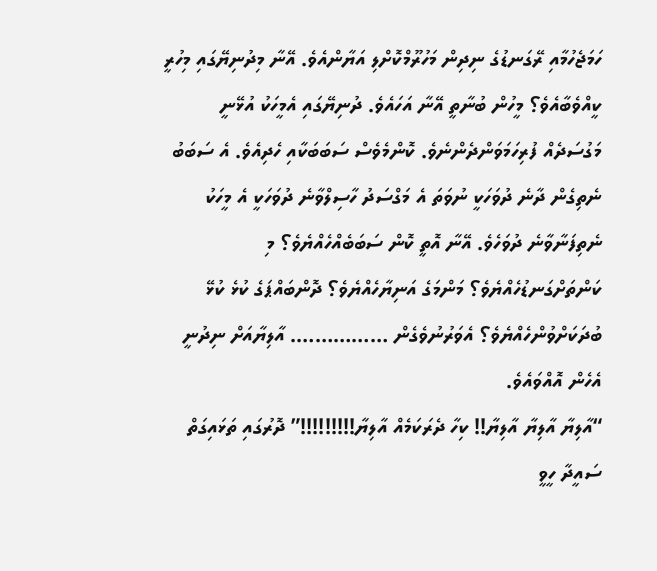ހަމަޖެހުމާއި ރޭގަނޑުގެ ނިދިން މަހުރޫމްކޮށްލި އަޔާންއެވެ. އޭނާ މިދުނިޔޭގައި މިހުރީ ކީއްވެބާއެވެ؟ މީހުން ބުނާތީ އޭނާ އަހައެވެ. ދުނިޔޭގައި އެމީހަކު އުޅޭނީ މަގުސަދެއް ފުރިހަމަވަންދެންނެވެ. ކޮންމެވެސް ސަބަބަކާއި ހެދިއެވެ. އެ ސަބަބު ނެތިގެން ދާނެ ދުވަހަކީ ނުވަތަ އެ މަގްސަދު ހާސިލްވާނެ ދުވަހަކީ އެ މީހަކު ނެތިފަނާވާނެ ދުވަހެވެ. އޭނާ އޮތީ ކޮން ސަބަބެއްހެއްޔެވެ؟ މި ކަންތަށްގަނޑުހެއްޔެވެ؟ މަންމަގެ އަނިޔާހެއްޔެވެ؟ ދޮންބައްޕަގެ ކުޅެ ކުޅޭ ބުދަކަށްވުންހެއްޔެވެ؟ އެވަރުނުވެގެން ……………. އާލިޔާއަށް ނިދުނީ އެހެން އޮއްވައެވެ.
“އާލިޔާ އާލިޔާ އާލިޔާ!! ކިހާ ދެރަކަމެއް އާލިޔާ!!!!!!!!!” ދޮރުގައި ތަޅައިގަތް ސައީދާ ހީވީ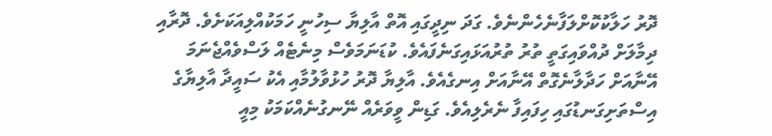ދޮރު ހަލާކުކޮށްލަފާނެހެންނެވެ. ގަދަ ނިދީގައި އޮތް އާލިޔާ ސިހުނީ ހަމަކުއްލިއަކަށެވެ. ދޮރާއި ދިމާލަށް ދުއްވައިގަތީ ތުރު ތުރުއަޅައިގަނެފައެވެ. ކުޑަނަމަވެސް މިނެޓެއް ލަސްވެއްޖެނަމަ އޭނާއަށް ހަދާލާނެގޮތް އޭނާއަށް އިނގެއެވެ. އާލިޔާ ދޮރު ހުޅުވާލުމާއި އެކު ސައީދާ އާލިޔާގެ އިސްތަށިގަނޑުގައި ހިފައިފާ ނެރެލިއެވެ. ގަޑިން ވީވަރެއް ނޭނގުނެއްކަމަކު މިއީ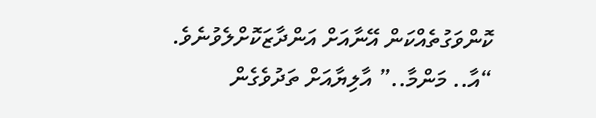ކޮންވަގުތެއްކަން އޭނާއަށް އަންދާޒަކޮށްލެވުނެވެ. “އާ.. މަންމާ..” އާލިޔާއަށް ތަދުވެގެން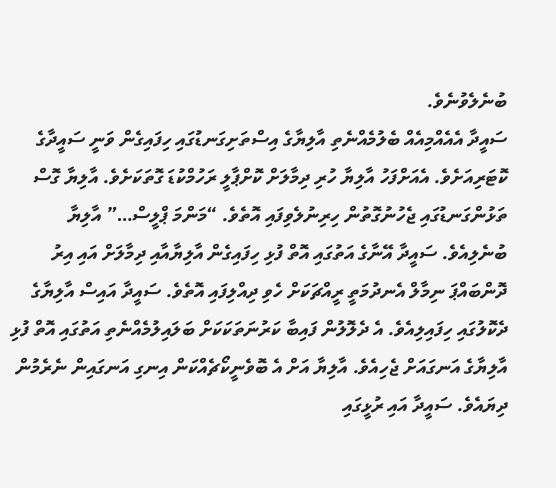ބުނެލެވުނެވެ.
ސައީދާ އެއެއްމިއެއް ބެލުމެއްނެތި އާލިޔާގެ އިސްތަށިގަނޑުގައި ހިފައިގެން ވަނީ ސައީދާގެ ކޮޓަރިއަށެވެ. އެއަށްފަހު އާލިޔާ ހުރި ދިމާލަށް ކޮށްޕާލީ ރަހުމްކުޑަ ގޮތަކަށެވެ. އާލިޔާ ގޮސް ތަޅުންގަނޑުގައި ޖެހުނުގޮތުން ހިރިނުލެވިފައި އޮތެވެ. “މަންމަ ޕްލީސް…” އާލިޔާ ބުނެލިއެވެ. ސައީދާ އޭނާގެ އަތުގައި އޮތް ފުޅި ހިފައިގެން އާލިޔާއާއި ދިމާލަށް އައި އިރު ދޮންބައްޕަ ނިމާލް އެނދުމަތީ ރީއްޗަކަށް ހެވި ދިއްލިފައި އޮތެވެ. ސައީދާ އައިސް އާލިޔާގެ ދެކޮލުގައި ހިފައިލިއެވެ. އެ ދެލޮލުން ފައިބާ ކަރުނަތަކަކަށް ބަލައިލުމެއްނެތި އަތުގައި އޮތް ފުޅި އާލިޔާގެ އަނގައަށް ޖެހިއެވެ. އާލިޔާ އަށް އެ ބޮވެނީކޯޗެއްކަން އިނގި އަނގައިން ނެރެމުން ދިޔައެވެ. ސައީދާ އައި ރުޅީގައި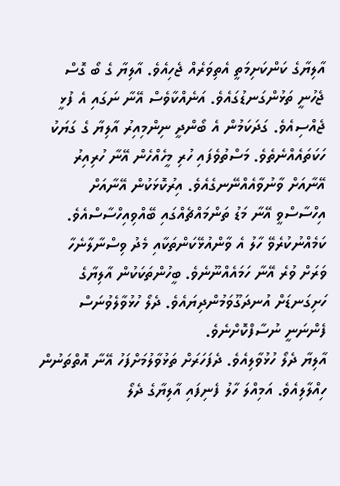އާލިޔާގެ ކަންކަށިމަތީ އެތިވަރެއް ޖެހިއެވެ. އާލިޔާ ގެ ބޯ ގޮސް ޖެހުނީ ތަޅުންގަނޑުގައެވެ. އަނެއްކާވެސް އޭނާ ނަގައި އެ ފުޅީ ޖެއްސިއެވެ. ގަދަކަމުން އެ ބޯންދީ ނިންމިއިރު އާލިޔާ ގެ ގަޔަކު ހަކަތައެއްނެތެވެ. މަސްތުވެފައި ހުރި މީހެއްހެން އޭނާ ހުރިއިރު އޭނާއަށް ވާނުވާއެއްނޭނގެއެވެ. އިރުކޮޅަކުން އޭނާއަށް އިހްސާސްވީ އޭނާ މަޑު ތަންމައްޗެއްގައި ބޭއްވިއިހްސާސްއެވެ. ކަމެއްނުކުރެވޭ ހާލު އެ ވާންއުޅޭކަންތަކާއި މެދު ވިސްނާލާނެހާ ވަރަށް ވުރެ އޭނާ ހަމައެއްނޫނެވެ. ބީހުންތަކަކުން އާލިޔާގެ ހަށިގަނޑަށް އުނދަގޫވަމުންދިޔައެވެ. ދެލޯ ހުޅުވާލެވުނަސް ފެންނަނީ ނުސާފްކޮށްނެވެ.
އާލިޔާ ދެލޯ ހުޅުވާލިއެވެ. ދެފަހަރަށް ތަޅުވާލުމަށްފަހު އޭނާ އޮތްތަނުން ހިއްލާލިއެވެ. އަމިއްލަ ހާލު ފެނިފައި އާލިޔާގެ ދެލޯ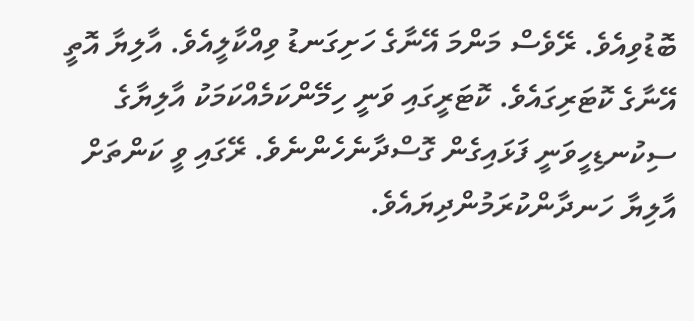ބޮޑުވިއެވެ. ރޭވެސް މަންމަ އޭނާގެ ހަށިގަނޑު ވިއްކާލީއެވެ. އާލިޔާ އޮތީ އޭނާގެ ކޮޓަރިގައެވެ. ކޮޓަރީގައި ވަނީ ހިމޭންކަމެއްކަމަކު އާލިޔާގެ ސިކުނޑިހީވަނީ ފަޅައިގެން ގޮސްދާނެހެންނެވެ. ރޭގައި ވީ ކަންތަށް އާލިޔާ ހަނދާންކުރަމުންދިޔައެވެ.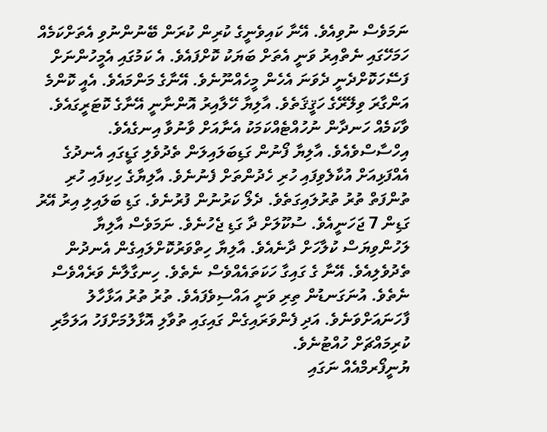ނަމަވެސް ނުވިއެވެ. އޭނާ ކައިވެނީގެ ކުރިން ކުރަން ބޭނުންނުވި އެތަށްކަމެއް ހަމަހޭގައި ނެތްއިރު ވަނީ އެތަށް ބަޔަކު ކޮށްފައެވެ. އެ ކަމުގައި އެމީހުންނަށް ފަސޭހަކޮށްދެނީ ދެވަނަ އެހެން މީހެއްނޫނެވެ. އޭނާގެ މަންމައެވެ. އެއީ ކޮންމެ އަންގާރަ ވިލޭރޭގެ ހަޤީޤަތެވެ. އާލިޔާ ހޭލާއިރު އޮންނާނީ އޭނާގެ ކޮޓަރީގައެވެ. ވާކަމެއް ހަނދާން ނުހުއްޓެއްކަމަކު އެނާއަށް ވާނުވާ އިނގެއެވެ. އިހްސާސްވެއެވެ. އާލިޔާ ފޯނުން ގަޑިބަލައިލަން ތެދުވެލި ގަޑީގައި އެނދުގެ އެއްފަޅިއަށް އުކާލެވިފައި ހުރި ހެދުންތަށް ފެނުނެވެ. އާލިޔާގެ ހިކިފައި ހުރި ތުންފަތް ތުރު ތުރުލައިގަތެވެ. ދެލޯ ކަރުނުން ފުރުނެވެ. ގަޑި ބަލައިލި އިރު އޭރު ގަޑިން 7 ޖަހަނީއެވެ. ސުކޫލަށް ދާ ގަޑި ޖެހުނެވެ. ނަމަވެސް އާލިޔާ ލަހުންވިޔަސް ކުލާހަށް ދާނެއެވެ. އާލިޔާ ހިތްވަރުކޮށްލައިގެން އެނދުން ތެދުވެލިއެވެ. އޭނާ ގެ ގައިގާ ހަކަތައެއްވެސް ނެތެވެ. ހިނގާލާނެ ވަރެއްވެސް ނެތެވެ. އުނަގަނޑުން ތިރި ވަނީ އައްސިވެފައެވެ. ތުރު ތުރު އަޅާހާލު ފާހަނައަށްވަނެވެ. އަދި ފެންވަރައިގެން ގައިގައި ތުވާލި އޮޅާލުމަށްފަހު އަލަމާރި ކުރިމައްޗަށް ހުއްޓުނެވެ.
ޔުނީފޯރމްއެއް ނަގައި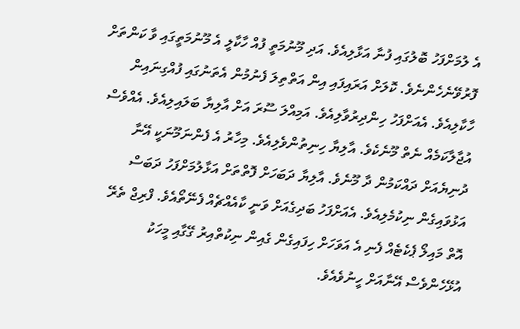އެ ލުމަށްފަހު ބޮލުގައި ފުނާ އަޅާލިއެވެ. އަދި މޫނުމަތީ ފުއް ހާކާލީ އެ މޫނުމަތީގައި ވާ ކަންތަށް ފޮރުވޭނެހެންނެވެ. ކޮލަށް އަރައިފައި އިން އަތްތިލަ ފެނުމުން އެތަނުގައި ފުއްގިނައިން ހާކާލިއެވެ. އެއަށްފަހު ހިންދިރުވާލިއެވެ. އަމިއްލަ ސޫރަ އަށް އާލިޔާ ބަލައިލިއެވެ. އެއްވެސް އުޖާލާކަމެއް ނެތް މޫނެކެވެ. އާލިޔާ ހިނިތުންވެލިއެވެ. މިހާރު އެ ފެންނަމޫނަކީ އޭނާ ދުނިޔެއަށް ދައްކަމުން ދާ މޫނެވެ. އާލިޔާ ދަބަހަށް ފޮތްތަށް އަޅާލުމަށްފަހު ދަބަސް އަޅުވައިގެން ނިކުމެލިއެވެ. އެއަށްފަހު ބަދިގެއަށް ވަނީ ކާއެއްޗެއް ފެނޭތޯއެވެ. ފްރިޖް ތެރޭ އޮތް މައިލޯ ޕެކެޓެއް ފެނި އެ އަވަހަށް ހިފައިގެން ގެއިން ނިކުތްއިރު ގޭގާއި މީހަކު އުޅޭހެންވެސް އޭނާއަށް ހީނުވެއެވެ.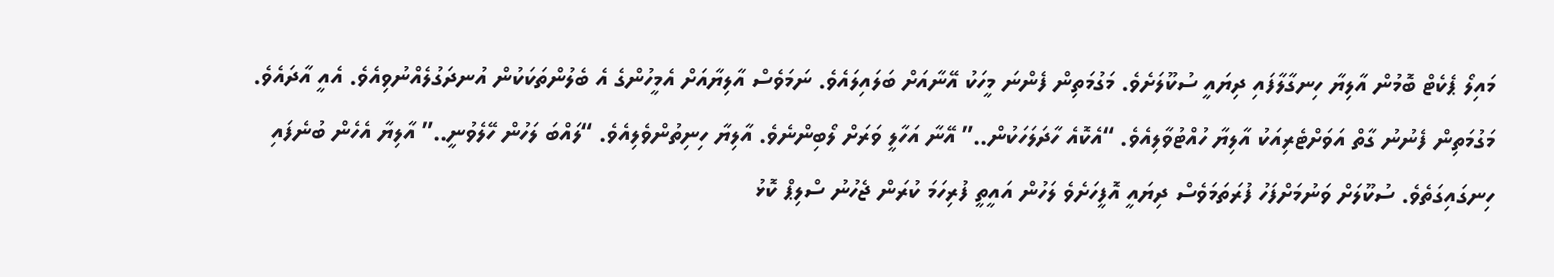މައިލޯ ޕެކެޓް ބޮމުން އާލިޔާ ހިނގާލާފައި ދިޔައީ ސުކޫލަށެވެ. މަގުމަތިން ފެންނަ މީހަކު އޭނާއަށް ބަލައިލައެވެ. ނަމަވެސް އާލިޔާއަށް އެމީހުންގެ އެ ބެލުންތަކަކުން އުނދަގުލެއްނުވިއެވެ. އެއީ އާދައެވެ. މަގުމަތިން ފެނުނު ގާތް އަވަށްޓެރިއަކު އާލިޔާ ހުއްޓުވާލިއެވެ. “އެކޮއެ ހާދަލަހަކުން..” އޭނާ އަހާލީ ވަރަށް ލޯބިންނެވެ. އާލިޔާ ހިނިތުންވެލިއެވެ. “ލައްބަ ލަހުން ހޭލެވުނީ..” އާލިޔާ އެހެން ބުނެފައި ހިނގައިގަތެވެ. ސުކޫލަށް ވަނުމަށްފަހު ފުރަތަމަވެސް ދިޔައީ އޮފީހަށެވެ ލަހުން އައީތީ ފުރިހަމަ ކުރަން ޖެހުނު ސްލިޕް ކޮޅު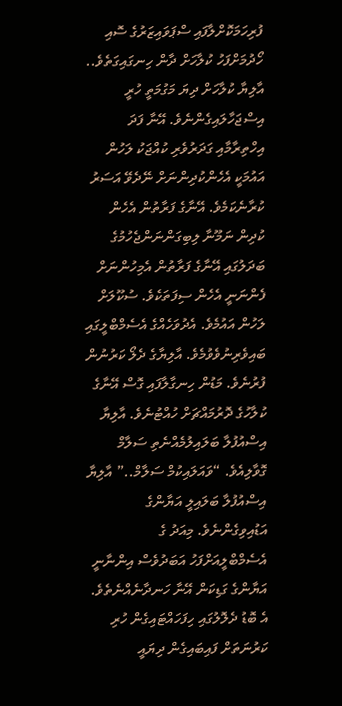ފުރިހަމަކޮށްލާފައި ސްޕަވައިޒަރުގެ ސޮއި ހޯދުމަށްފަހު ކުލާހަށް ދާން ހިނގައިގަތެވެ..
އާލިޔާ ކުލާހަށް ދިޔަ މަގުމަތީ ހުރީ އިސްޖަހާލައިގެންނެވެ. އޭނާ ފަދަ އިހްތިރާމާއި ގަދަރުވެރި ކުއްޖަކު ލަހުން އައުމަކީ އެހެންކުދިންނަށް ނޭދެވޭ އަސަރު ކުރާނެކަމެވެ. އޭނާގެ ފަރާތުން އެހެން ކުދިން ނަމޫނާ ލިބިގަންނަންޖެހުމުގެ ބަދަލުގައި އޭނާގެ ފަރާތުން އެމިހުންނަށް ފެންނަނީ އެހެން ސިފަތަކެވެ. ސުކޫލަށް ލަހުން އައުމެވެ. އެދުވަހެއްގެ އެސެމްބްލީގައި ބައިވެރިނުވެވުމެވެ. އާލިޔާގެ ދެލޯ ކަރުނުން ފުރުނެވެ. މަޑުން ހިނގާލާފައި ގޮސް އޭނާގެ ކުލާހުގެ ދޮރުމައްޗަށް ހުއްޓުނެވެ. އާލިޔާ އިސްއުފުލާ ބަލައިލުމެއްނެތި ސަލާމް ގޮވާލިއެވެ. “ވައަލައިކުމް ސަލާމް..” އާލިޔާ އިސްއުފުލާ ބަލައިލީ އަޔާންގެ އަޑުއިވިގެންނެވެ. މިއަދު ގެ އެސެމްބްލީއަށްފަހު އަބަދުވެސް އިންނާނީ އަޔާންގެ ގަޑިކަން އޭނާ ހަނދާނެއްނެތެވެ. އެ ބޮޑު ދެލޮލުގައި ހިފަހައްޓައިގެން ހުރި ކަރުނަތަށް ފައިބައިގެން ދިޔައީ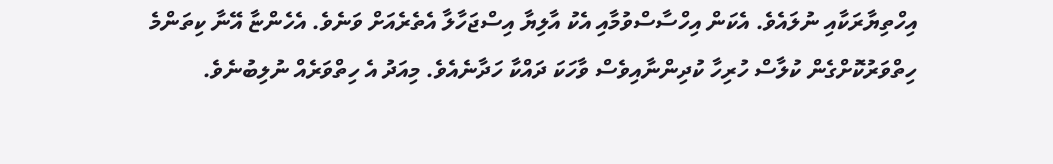އިހްތިޔާރަކާއި ނުލައެވެ. އެކަން އިހްސާސްވުމާއި އެކު އާލިޔާ އިސްޖަހާލާ އެތެރެއަށް ވަނެވެ. އެހެންޏާ އޭނާ ކިތަންމެ ހިތްވަރުކޮށްގެން ކުލާސް ހުރިހާ ކުދިންނާއިވެސް ވާހަކަ ދައްކާ ހަދާނެއެވެ. މިއަދު އެ ހިތްވަރެއް ނުލިބުނެވެ.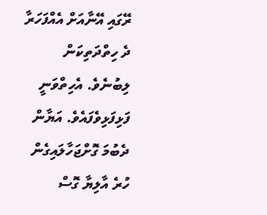ރޭގައި އޭނާއަށް އެއްފަހަރާ ދެ ހިތްދަތިކަން ލިބުނެވެ. އެހިތްވަނީ ފަޅިފަޅިވެފައެވެ. އަޔާން ދެބުމަ ގޮށްޖަހާލައިގެން ހުރެ އާލިޔާ ގޮސް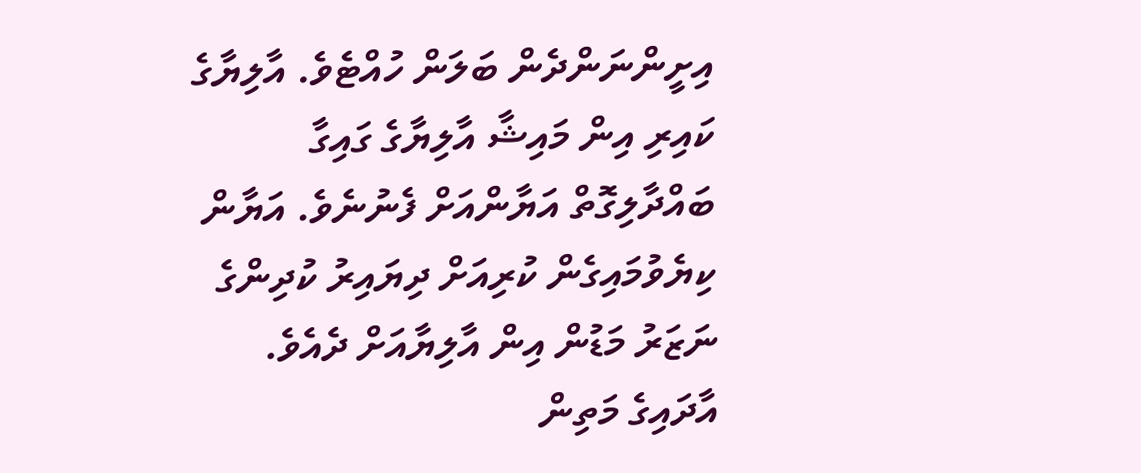އިށީންނަންދެން ބަލަން ހުއްޓެވެ. އާލިޔާގެ ކައިރި އިން މައިޝާ އާލިޔާގެ ގައިގާ ބައްދާލިގޮތް އަޔާންއަށް ފެނުނެވެ. އަޔާން ކިޔެވުމައިގެން ކުރިއަށް ދިޔައިރު ކުދިންގެ ނަޒަރު މަޑުން އިން އާލިޔާއަށް ދެއެވެ. އާދައިގެ މަތިން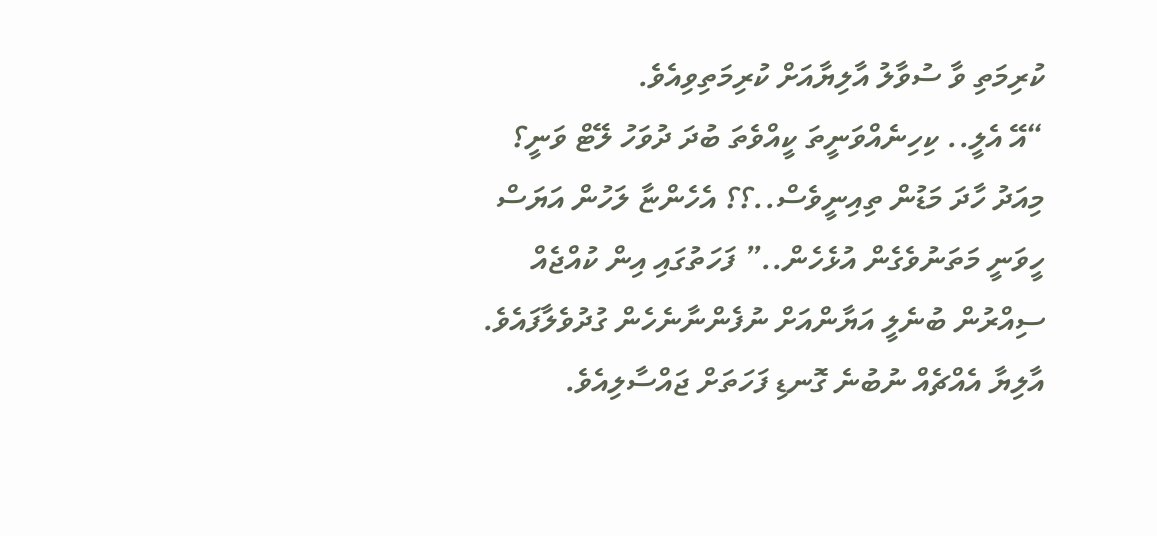ކުރިމަތި ވާ ސުވާލު އާލިޔާއަށް ކުރިމަތިވިއެވެ.
“އޭ އެލީ.. ކިހިނެއްވަނީތަ ކީއްވެތަ ބުދަ ދުވަހު ލޭޓް ވަނީ؟ މިއަދު ހާދަ މަޑުން ތިއިނީވެސް..؟؟ އެހެންޏާ ލަހުން އަޔަސް ހީވަނީ މަތަނުވެގެން އުޅެހެން..” ފަހަތުގައި އިން ކުއްޖެއް ސިއްރުން ބުނެލީ އަޔާންއަށް ނުފެންނާނެހެން ގުދުވެލާފައެވެ. އާލިޔާ އެއްޗެއް ނުބުނެ ގޮނޑި ފަހަތަށް ޖައްސާލިއެވެ.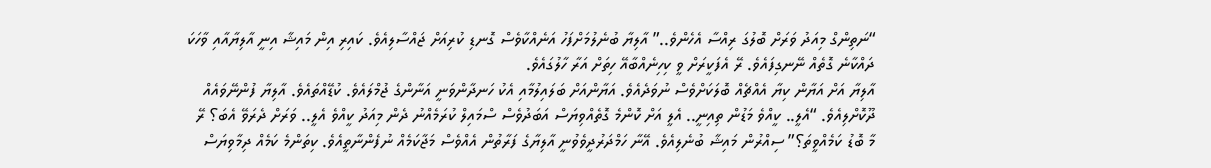“ނަތިންގް މިއަދު ވަރަށް ބޮލުގަ ރިއްސާ އެހެންވެ..” އާލިޔާ ބުނެލުމަށްފަހު އަނެއްކާވެސް ގޮނޑި ކުރިއަށް ޖައްސާލިއެވެ. ކައިރި އިން މައިޝާ އިނީ އާލިޔާއާއި ވާހަކަ ދައްކާނެ ގޮތެއް ނޭނގިފައެވެ. ރޭ އެފަކީރަށް ވީ ކިހިނެއްބާއޭ ހިތަށް އަރާ ހާލުގައެވެ.
އާލިޔާ އަށް އަޔާން ކިޔާ އެއްޗެއް ބޮލަކަށްވެސް ނުވަދެއެވެ. އަޔާންއަށް ބަލައިލުމާއި އެކު ހަނދާންވަނީ އަނާންގެ ޖުމްލައެވެ. ކުޑޭއްތައެވެ. އާލިޔާ ފުންނޭވައެއް ދޫކޮށްލިއެވެ. “އެލީ.. ކީއްވެ މަޑުން ތިއިނީ.. އެލީ އަށް ކޮންމެ ގޮތެއްވިޔަސް އަބަދުވެސް ސްމައިލް ކުރަމެއްނު ދެން މިއަދު ކީއްވެ އެލީ.. ވަރަށް ދެރަވޭ އެބަ؟ ރޭ މާ ބޮޑު ކަމެއްވީތަ؟” ސިއްރުން މައިޝާ ބުނެލިއެވެ. އޭނާ ހަމްދަރުދީވެވުނީ އާލިޔާގެ ފަރާތުން އެއްވެސް މަޖާކަމެއް ނުފެންނާތީއެވެ. ކިތަންމެ ކަމެއް ދިމާވިޔަސް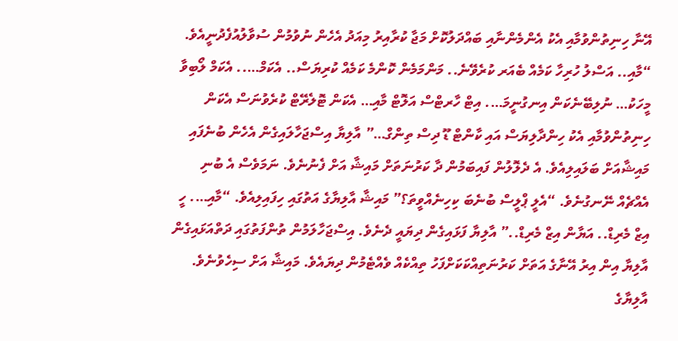އޭނާ ހިނިތުންވުމާއި އެކު އެންމެންނާއި ބައްދަލުކޮށް މަޖާ ކުރާއިރު މިއަދު އެހެން ނުވުމުން ސުވާލުއުފެދުނީއެވެ. “މާއި.. އަސްލު ހުރިހާ ކަމެއް ބެއަރ ކުރެވޭނެ.. މަންމަމެން ކޮންމެ ކަމެއް ކުރިޔަސް.. އެކަމް….. އެކަމް ލޯބިވާ މީހަކު… ނުލިބޭނެކަން އިނގުނީމަ…. އިޓް ހާރޓްސް އަލޮޓް މާއި… އެކަން ޓޮލެރޭޓް ކުރެވުނަސް އެކަން ހިނިތުންވުމާއި އެކު ހިންދާލިޔަސް އައި ކާންޓް ޑޫ ދިސް ތިންގް…” އާލިޔާ އިސްޖަހާލައިގެން އެހެން ބުނެފައި މައިޝާއަށް ބަލައިލިއެވެ. އެ ދެލޮލުން ފައިބަމުން ދާ ކަރުނަތަށް މައިޝާ އަށް ފެނުނެވެ. ނަމަވެސް އެ ބުނި އެއްޗެއް ނޭނގުނެވެ. “އެލީ ޕްލީސް ބުނެބަ ކިހިނެއްވީތަ؟” މައިޝާ އާލިޔާގެ އަތުގައި ހިފައިލިއެވެ. “މާއި…. ހީ އިޒް މެރިޑް.. އަޔާން އިޒް މެރިޑް..” އާލިޔާ ފަޅައިގެން ދިޔައީ ދެނެވެ. އިސްޖަހާލަމުން ތުންފަތުގައި ދަތްއަޅައިގެން އާލިޔާ އިން އިރު އޭނާގެ އަތަށް ކަރުނަތިއްކަކަށްފަހު ތިއްކެއް ވެއްޓެމުން ދިޔައެވެ. މައިޝާ އަށް ސިހެވުނެވެ. އާލިޔާގެ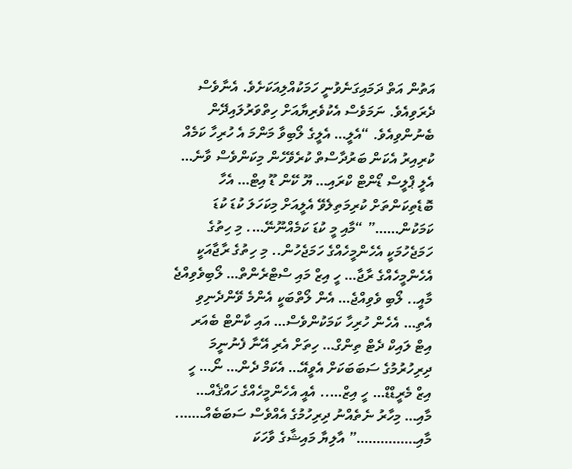އަތުން އަތް ދަމައިގަނެވުނީ ހަމަކުއްލިއަކަށެވެ. އެނާވެސް ދެރަވިއެވެ. ނަމަވެސް އެކުވެރިޔާއަށް ހިތްވަރުލައިދޭން ބެނުންވިއެވެ. “އެލީ… އެލީގެ ލޯބިވާ މަންމަ އެ ހުރިހާ ކަމެއް ކުރިއިރު އެކަން ބަރުދާސްތް ކުރެވޭހެން މިކަންވެސް ވާނެ… އެލީ ޕްލީސް ޑޯންޓް ކްރައި… ޔޫ ކޭން ޑޫ އިޓް… އެހާ ބޮޑެތިކަންތަށް ކުރިމަތިލެވޭ އެލީއަށް މިކަހަލަ ކުޑަ ކުޑަ ކަމަކުން……” “މާއި މީ ކުޑަ ކަމެއްނޫނޭ…. މި ހިތުގެ ހަމަޖެހުމަކީ އެހެންމީހެއްގެ ހަމަޖެހުން.. މި ހިތުގެ ރާޖާއަކީ އެހެންމީހެއްގެ ރާޖާ… ހީ އިޒް މައި ސްޓްރެންތް… ލޯބިވެވިއްޖެ މާއީ.. ލޯބި ވެވިއްޖެ… އެން ލޯތްބަކީ އެންމެ ވޭންދެނިވި އެތި… އެހެން ހުރިހާ ކަމަކުންވެސް… އައި ކާންޓް ބެއަރ އިޓް ލައިކް ދެޓް ތިންގް… ހިތަށް އެރި އޭނާ ފެނުނީމަ ދިރިހުރުމުގެ ސަބަބަކަށް އެވީއޭ… އެކަމް ދެން… ނޯ… ހީ އިޒް މެރީޑްޑް… ހީ އިޒް….. އެއީ އެހެންމީހެއްގެ ހައްޤެއް… މާއި… މިހާރު ނެތެއްނު ދިރިހުމުގެ އެއްވެސް ސަބަބެއް……. މާއި……………” އާލިޔާ މައިޝާގެ ވާހަކަ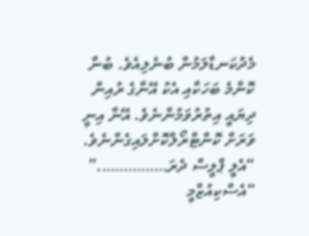މެދުކަނޑާލަމުން ބުނެލިއެވެ. ބުނާ ކޮންމެ ބަހަކާއި އެކު އޭނާގެ ރުއިން ދިޔައީ އިތުރުވަމުންނެވެ. އޭނާ އިނީ ވަރަށް ކޮންޓްރޯލްކޮށްލައިގެންނެވެ.
“އެލީ ޕްލީސް ދެރަ…………….” “އެސްކިއުޒްމީ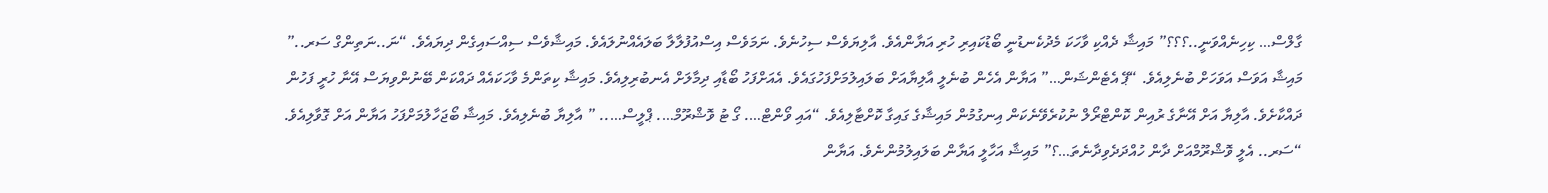ގާލްސް… ކިހިނެއްވަނީ..؟؟؟” މައިޝާ ދެއްކި ވާހަކަ މެދުކެނޑުނީ ބޯޑުކައިރި ހުރި އަޔާންއެވެ. އާލިޔަވެސް ސިހުނެވެ. ނަމަވެސް އިސްއުފުލާލާ ބަލައެއްނުލައެވެ. މައިޝާވެސް ސިއްސައިގެން ދިޔައެވެ. “ނަ..ނަތިންގް ސަރ..” މައިޝާ އަވަސް އަވަހަށް ބުނެލިއެވެ. “ޕޭ އެޓެންޝަން…” އަޔާން އެހެން ބުނެލީ އާލިޔާއަށް ބަލައިލުމަށްފަހުގައެވެ. އެއަށްފަހު ބޯޑާއި ދިމާލަށް އެނބުރިލިއެވެ. މައިޝާ ކިތަންމެ ވާހަކައެއް ދައްކަން ބޭނުންވިޔަސް އޭނާ ހުރީ ފަހުން ދައްކާށެވެ. އާލިޔާ އަށް އޭނާގެ ރުއިން ކޮންޓްރޯލް ނުކުރެވޭނެކަން އިނގުމުން މައިޝާގެ ގައިގާ ކޮށްޓާލިއެވެ. “އައި ވޯންޓް…. ގޯ ޓު ވޮޝްރޫމް…. ޕްލީސް….. ” އާލިޔާ ބުނެލިއެވެ. މައިޝާ ބޯޖަހާލުމަށްފަހު އަޔާން އަށް ގޮވާލިއެވެ. “ސަރ.. އެލީ ވޮޝްރޫމްއަށް ދާން ހުއްދަދެވިދާނެތަ…؟” މައިޝާ އަހާލީ އަޔާން ބަލައިލުމުންނެވެ. އަޔާން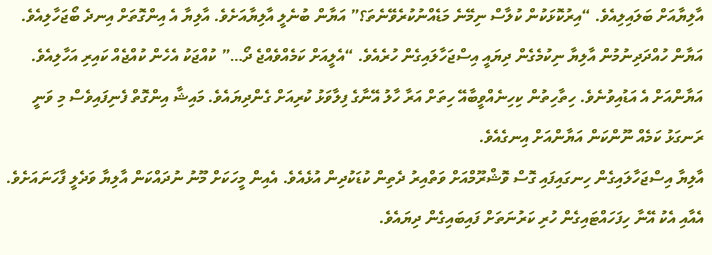އާލިޔާއަށް ބަލައިލިއެވެ. “އިރުކޮޅަކުން ކުލާސް ނިމޭނެ މަޑެއްނުކުރެވޭނެތަ؟” އަޔާން ބުނެލީ އާލިޔާއަށެވެ. އާލިޔާ އެ އިންގޮތަށް އިނދެ ބޯޖަހާލިއެވެ. އަޔާން ހުއްދަދިނުމުން އާލިޔާ ނިކުމެގެން ދިޔައީ އިސްޖަހާލައިގެން ހުރެއެވެ. “އެލީއަށް ކަމެއްވެއްޖެ ދޯ…” ކުއްޖަކު އެހެން ކުއްޖެއް ކައިރި އަހާލިއެވެ. އަޔާންއަށް އެ އަޑުއިވުނެވެ. ހިތާހިތުން ކިހިނެއްވީބާއޭ ހިތަށް އަރާ ހާލު އޭނާގެ ފިލާވަޅު ކުރިއަށް ގެންދިޔައެވެ. މައިޝާ އިންގޮތް ފެނިފައިވެސް މި ވަނީ ރަނގަޅު ކަމެއް ނޫންކަން އަޔާންއަށް އިނގެއެވެ.
އާލިޔާ އިސްޖަހާލައިގެން ހިނގައިފައި ގޮސް ވޮޝްރޫމްއަށް ވަތްއިރު ދެތިން ކުޑަކުދިން އުޅެއެވެ. އެއިން މީހަކަށް މޫނު ނުދައްކަން އާލިޔާ ވަދެލީ ފާހަނައަށެވެ. އެއާއި އެކު އޭނާ ހިފަހައްޓައިގެން ހުރި ކަރުނަތަށް ފައިބައިގެން ދިޔައެވެ.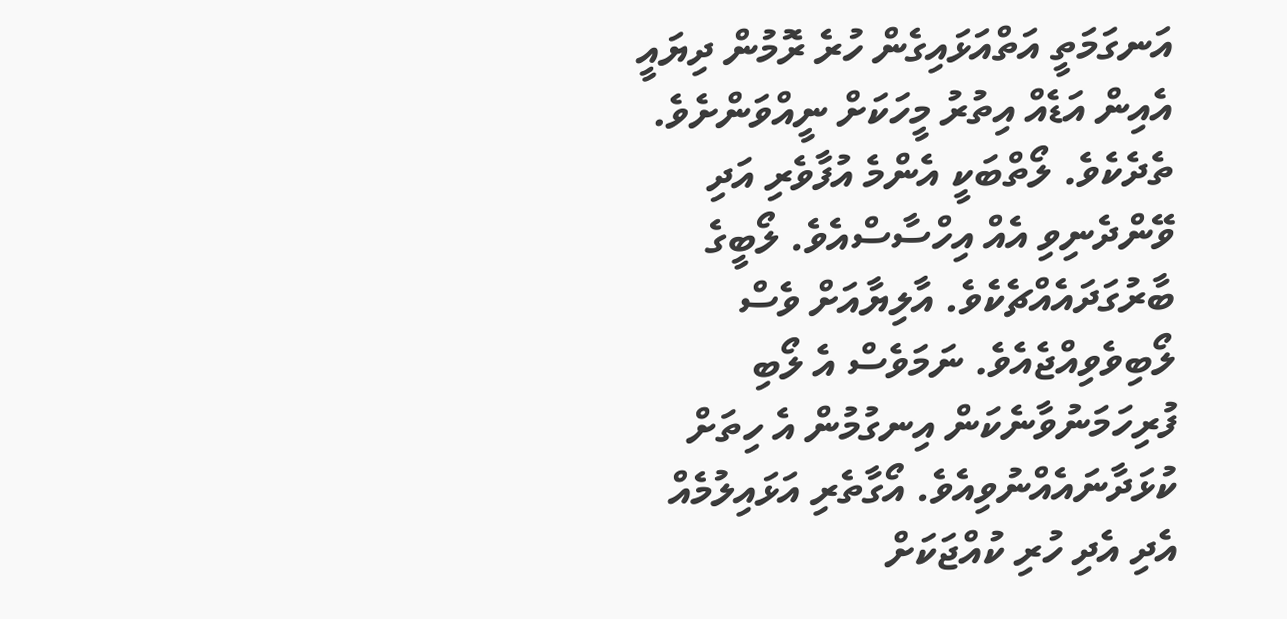އަނގަމަތީ އަތްއަޅައިގެން ހުރެ ރޮމުން ދިޔައީ އެއިން އަޑެއް އިތުރު މީހަކަށް ނީއްވަންށެވެ. ތެދެކެވެ. ލޯތްބަކީ އެންމެ އުފާވެރި އަދި ވޭންދެނިވި އެއް އިހްސާސްއެވެ. ލޯބީގެ ބާރުގަދައެއްޗެކެވެ. އާލިޔާއަށް ވެސް ލޯބިވެވިއްޖެއެވެ. ނަމަވެސް އެ ލޯބި ފުރިހަމަނުވާނެކަން އިނގުމުން އެ ހިތަށް ކުޅަދާނައެއްނުވިއެވެ. އޯގާތެރި އަޅައިލުމެއް އެދި އެދި ހުރި ކުއްޖަކަށް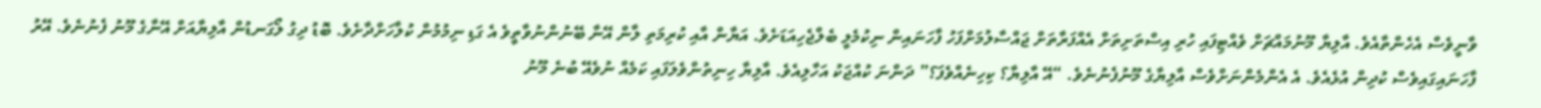ވާނީވެސް އެހެންތާއެވެ. އާލިޔާ މޫނުމައްޗަށް ވެއްޓިފައި ހުރި އިސްތަށިތަށް އެއްފަރާތަށް ޖައްސާލުމަށްފަހު ފާހަނައިން ނިކުމެލީ ބެލްޖެހިއަޑަށެވެ. އަޔާން އާއި ކުރިމަތި ލާން އޭނާ ބޭނުންނުވާތީވެ އެ ގަޑި ނިމުމުން ކުލާހަށްދާށެވެ. ބޮޑު ދިގު ލޯގަނޑުން އާލިޔާއަށް އޭނާގެ މޫނު ފެނުނެވެ. އޭރު ފާހަނައިގައިވެސް ކުދިން އުޅެއެވެ. އެ އެންމެންނަށްވެސް އާލިޔާގެ މޫނުފެނުނެވެ. “އޭ އާލިޔާ؟ ކިހިނެއްވެފަ؟” ދަންނަ ކުއްޖަކު އަހާލިއެވެ. އާލިޔާ ހިނިތުންވެލަފައި ކަމެއް ނުވެއޭ ބުނެ މޫނު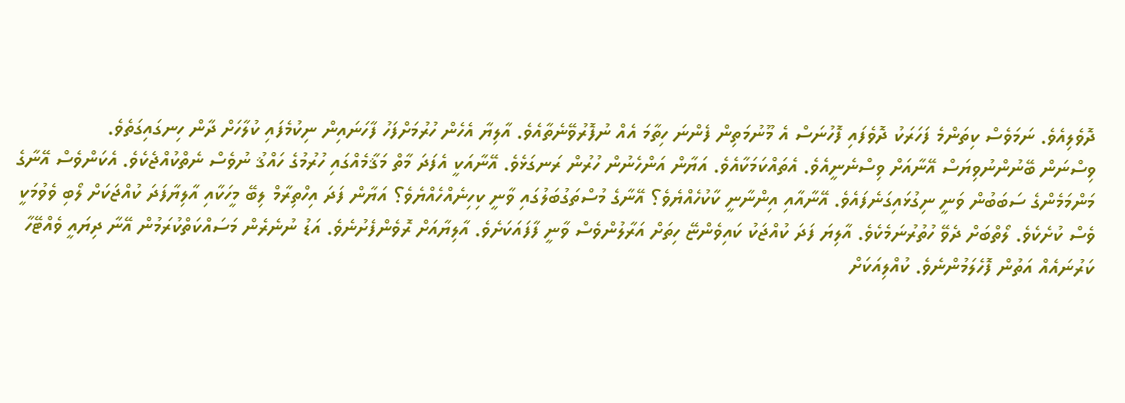ދޮވެލިއެވެ. ނަމަވެސް ކިތަންމެ ފަހަރަކު ދޮވެފައި ފޮހުނަސް އެ މޫނުމަތިން ފެންނަ ހިތާމަ އެއް ނުފޮރުވޭނެތާއެވެ. އާލިޔާ އެހެން ހުރުމަށްފަހު ފާހަނައިން ނިކުމެފައި ކުލާހަށް ދާން ހިނގައިގަތެވެ.
ވިސްނަން ބޭނުންނުވިޔަސް އޭނާއަށް ވިސްނެނީއެވެ. އެތައްކަމަކާއެވެ. އަޔާން އަންހެނުން ހުރުން ރަނގަޅެވެ. އޭނާއަކީ އެފަދަ މާތް މަޤާމެއްގައި ހުރުމުގެ ހައްޤު ނުވެސް ނެތްކުއްޖެކެވެ. އެކަންވެސް އޭނާގެ މަންމަމެންގެ ސަބަބުން ވަނީ ނިގުޅައިގަނެފައެވެ. އޭނާއާއި އިންނާނީ ކާކުހެއްޔެވެ؟ އޭނާގެ މުސްތަގުބަލުގައި ވާނީ ކިހިނެއްހެއްޔެވެ؟ އަޔާން ފަދަ އިހްތިރާމް ލިބޭ މީހަކާއި އާލިޔާފަދަ ކުއްޖަކަށް ލޯބި ވެވުމަކީ ވެސް ކުށެކެވެ. ލޯތްބަށް ދެވޭ ހުތުރުނަމެކެވެ. އާލިޔަ ފަދަ ކުއްޖަކު ކައިވެންޏޭ ހިތަށް އަރާލުންވެސް ވާނީ ފާފައަކަށެވެ. އާލިޔާއަށް ރޮވެންފެށުނެވެ. އަޑު ނުނެރެން މަސައްކަތްކުރަމުން އޭނާ ދިޔައީ ވެއްޓޭހާ ކަރުނައެއް އަތުން ފޮހެލަމުންނެވެ. ކުއްލިއަކަށް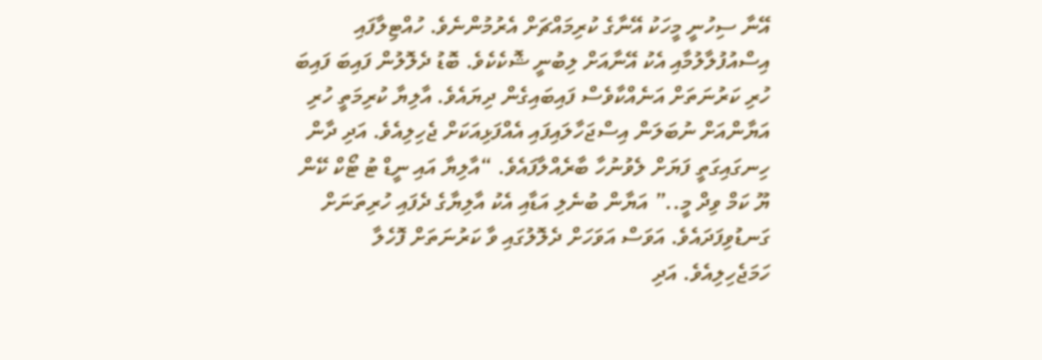އޭނާ ސިހުނީ މީހަކު އޭނާގެ ކުރިމައްޗަށް އެރުމުންނެވެ. ހުއްޓިލާފައި އިސްއުފުލާލުމާއި އެކު އޭނާއަށް ލިބުނީ ޝޮކެކެވެ. ބޮޑު ދެލޮލުން ފައިބަ ފައިބަ ހުރި ކަރުނަތަށް އަނެއްކާވެސް ފައިބައިގެން ދިޔައެވެ. އާލިޔާ ކުރިމަތީ ހުރި އަޔާންއަށް ނުބަލަން އިސްޖަހާލައިފައި އެއްފަޅިއަކަށް ޖެހިލިއެވެ. އަދި ދާން ހިނގައިގަތީ ފަޔަށް ލެވުނުހާ ބާރެއްލާފައެވެ. “އާލިޔާ އައި ނީޑް ޓު ޓޯކް ކޭން ޔޫ ކަމް ވިދް މީ..” އަޔާން ބުނެލި އަޑާއި އެކު އާލިޔާގެ ދެފައި ހުރިތަނަށް ގަނޑުވިފަދައެވެ. އަވަސް އަވަހަށް ދެލޮލުގައި ވާ ކަރުނަތަށް ފޮހެލާ ހަމަޖެހިލިއެވެ. އަދި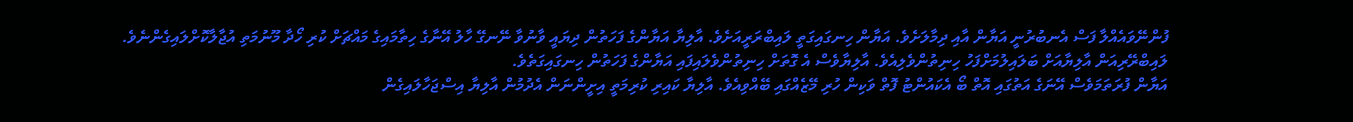ފުންނޭވައެއްލާ ފަސް އެނބުރުނީ އަޔާން އާއި ދިމާލަށެވެ. އަޔާން ހިނގައިގަތީ ލައިބްރަރީއަށެވެ. އާލިޔާ އަޔާންގެ ފަހަތުން ދިޔައީ ވާނުވާ ނޭނގޭ ހާލު އޭނާގެ ހިތާމައިގެ މައްޗަށް ކުރި ހޯދާ މޫނުމަތި އުޖާލާކޮށްލައިގެންނެވެ. ލައިބްރޭރިއަން އާލިޔާއަށް ބަލައިލުމަށްފަހު ހިނިތުންވެލިއެވެ. އާލިޔާވެސް އެ ގޮތަށް ހިނިތުންވެލައިފައި އަޔާންގެ ފަހަތުން ހިނގައިގަތެވެ.
އަޔާން ފުރަތަމަވެސް އޭނަގެ އަތުގައި އޮތް ބޯ އެކައުންޓު ފޮތް ވަކިން ހުރި މޭޒެއްގައި ބޭއްވިއެވެ. އާލިޔާ ކައިރި ކުރިމަތީ އިށީންނަން އެދުމުން އާލިޔާ އިސްޖަހާލައިގެން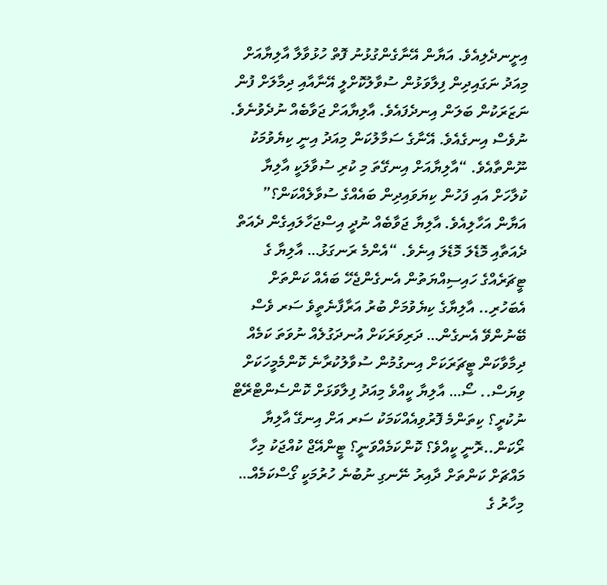އިށީނދެލިއެވެ. އަޔާން އޭނާގެންގުޅުނު ފޮތް ހުޅުވާލާ އާލިޔާއަށް މިއަދު ނަގައިދިން ފިލާވަޅުން ސުވާލުކޮށްލީ އޭނާއާއި ދިމާލަށް ފުން ނަޒަރަކުން ބަލަން އިނދެފައެވެ. އާލިޔާއަށް ޖަވާބެއް ނުދެވުނެވެ. ނުވެސް އިނގެއެވެ. އޭނާގެ ސަމާލުކަން މިއަދު އިނީ ކިޔެވުމަކު ނޫންތާއެވެ. “އާލިޔާއަށް އިނގޭތަ މި ކުރި ސުވާލަކީ އާލިޔާ ކުލާހަށް އައި ފަހުން ކިޔަވައިދިން ބައެއްގެ ސުވާލެއްކަން؟” އަޔާން އަހާލިއެވެ. އާލިޔާ ޖަވާބެއް ނުދީ އިސްޖަހާލައިގެން ދެއަތް ދެއަތާއި މޮޑެލަ މޮޑެލަ އިނެވެ. “އެންމެ ރަނގަޅު… އާލިޔާ ގެ ޓީޗަރެއްގެ ހައިސިއްޔަތުން އެނގެންޖެހޭ ބައެއް ކަންތަށް އެބަހުރި.. އާލިޔާގެ ކިޔެވުމަށް ބުރު އަރާފާނެތީވެ ސަރ ވެސް ބޭނުންވޭ އެނގެން… ދަރިވަރަކަށް އުނދަގުލެއް ނުވަތަ ކަމެއް ދިމާވާކަން ޓީޗަރަކަށް އިނގުމުން ސުވާލުކުރާނެ ކޮންމެމީހަކަށް ވިޔަސް.. ސޯ… އާލިޔާ ކީއްވެ މިއަދު ފިލާވަޅަށް ކޮންސެންޓްރޭޓް ނުކުރީ؟ ކިތަންމެ ފޮރުވިއެއްކަމަކު ސަރ އަށް އިނގޭ އާލިޔާ ރޯކަން..ރޮނީ ކީއްވެ؟ ކޮންކަމެއްވަނީ؟ ޓީންއޭޖް ކުއްޖަކު މިހާ މައްޗަށް ކަންތަށް ދާއިރު ނޭނގި ނުބުނެ ހުރުމަކީ ގޯސްކަމެއް… މިހާރު ގެ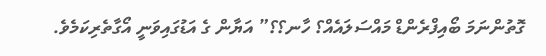ގޮތުންނަމަ ބޯއިފްރެންޑް މައްސަލައެއް؟ ހާނ؟؟” އަޔާން ގެ އަޑުގައިވަނީ އޯގާތެރިކަމެވެ.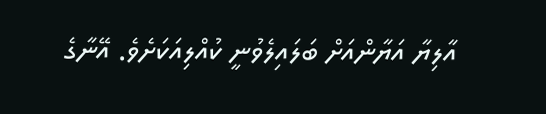އާލިޔާ އަޔާންއަށް ބަލައިލެވުނީ ކުއްލިއަކަށެވެ. އޭނާގެ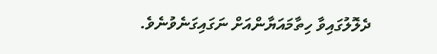ދެލޮލުގައިވާ ހިތާމައަޔާންއަށް ނަގައިގަނެވުނެވެ.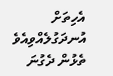އެހިތަށް އުނދަގުލެއްވިއެވެ ތެޅުން ދެގުނަ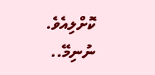ކޮށްލިއެވެ.
ނުނިމޭ..